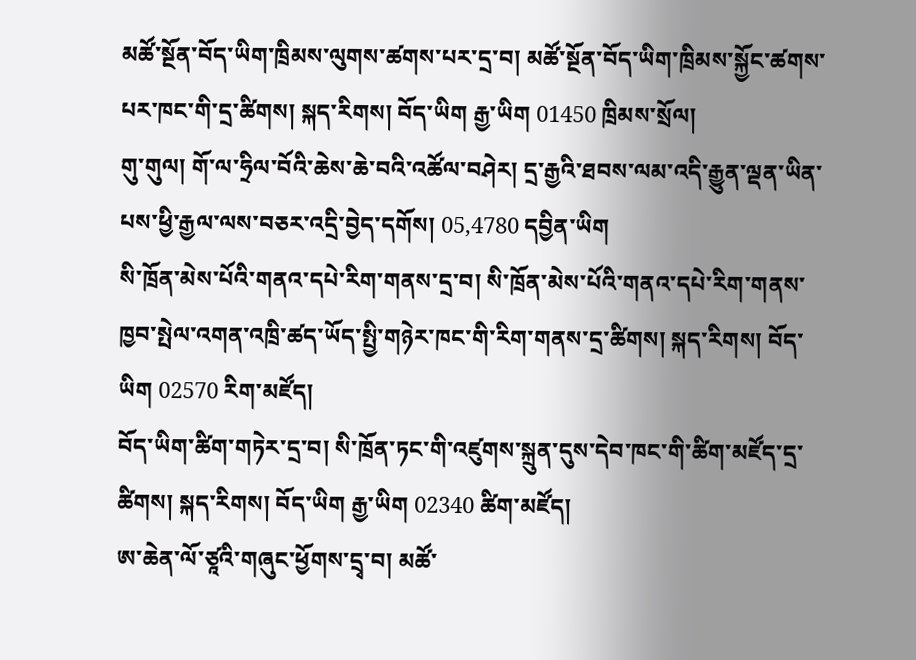མཚོ་སྔོན་བོད་ཡིག་ཁྲིམས་ལུགས་ཚགས་པར་དྲ་བ། མཚོ་སྔོན་བོད་ཡིག་ཁྲིམས་སྐྱོང་ཚགས་པར་ཁང་གི་དྲ་ཚིགས། སྐད་རིགས། བོད་ཡིག རྒྱ་ཡིག 01450 ཁྲིམས་སྲོལ།
གུ་གུལ། གོ་ལ་ཧྲིལ་བོའི་ཆེས་ཆེ་བའི་འཚོལ་བཤེར། དྲ་རྒྱའི་ཐབས་ལམ་འདི་རྒྱུན་ལྡན་ཡིན་པས་ཕྱི་རྒྱལ་ལས་བཅར་འདྲི་བྱེད་དགོས། 05,4780 དབྱིན་ཡིག
སི་ཁྲོན་མེས་པོའི་གནའ་དཔེ་རིག་གནས་དྲ་བ། སི་ཁྲོན་མེས་པོའི་གནའ་དཔེ་རིག་གནས་ཁྱབ་སྤེལ་འགན་འཁྲི་ཚད་ཡོད་སྤྱི་གཉེར་ཁང་གི་རིག་གནས་དྲ་ཚིགས། སྐད་རིགས། བོད་ཡིག 02570 རིག་མཛོད།
བོད་ཡིག་ཚིག་གཏེར་དྲ་བ། སི་ཁྲོན་ཏང་གི་འཛུགས་སྐྲུན་དུས་དེབ་ཁང་གི་ཚིག་མཛོད་དྲ་ཚིགས། སྐད་རིགས། བོད་ཡིག རྒྱ་ཡིག 02340 ཚིག་མཛོད།
ཨ་ཆེན་ལོ་ཙཱའི་གཞུང་ཕྱོགས་དྲྭ་བ། མཚོ་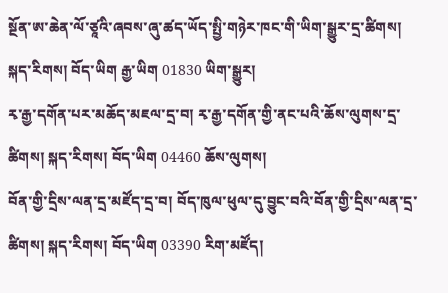སྔོན་ཨ་ཆེན་ལོ་ཙཱའི་ཞབས་ཞུ་ཚད་ཡོད་སྤྱི་གཉེར་ཁང་གི་ཡིག་སྒྱུར་དྲ་ཚིགས། སྐད་རིགས། བོད་ཡིག རྒྱ་ཡིག 01830 ཡིག་སྒྱུར།
རྭ་རྒྱ་དགོན་པར་མཆོད་མཇལ་དྲ་བ། རྭ་རྒྱ་དགོན་གྱི་ནང་པའི་ཆོས་ལུགས་དྲ་ཚིགས། སྐད་རིགས། བོད་ཡིག 04460 ཆོས་ལུགས།
བོན་གྱི་དྲིས་ལན་དྲ་མཛོད་དྲ་བ། བོད་ཁུལ་ཕུལ་དུ་བྱུང་བའི་བོན་གྱི་དྲིས་ལན་དྲ་ཚིགས། སྐད་རིགས། བོད་ཡིག 03390 རིག་མཛོད།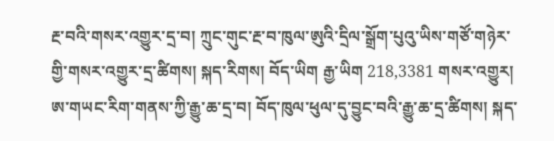རྔ་བའི་གསར་འགྱུར་དྲ་བ། ཀྲུང་གུང་རྔ་བ་ཁུལ་ཨུའི་དྲིལ་སྒྲོག་པུའུ་ཡིས་གཙོ་གཉེར་གྱི་གསར་འགྱུར་དྲ་ཚིགས། སྐད་རིགས། བོད་ཡིག རྒྱ་ཡིག 218,3381 གསར་འགྱུར།
ཨ་གཡང་རིག་གནས་ཀྱི་རྒྱུ་ཆ་དྲ་བ། བོད་ཁུལ་ཕུལ་དུ་བྱུང་བའི་རྒྱུ་ཆ་དྲ་ཚིགས། སྐད་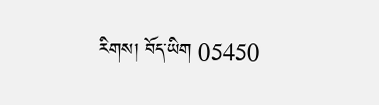རིགས། བོད་ཡིག 05450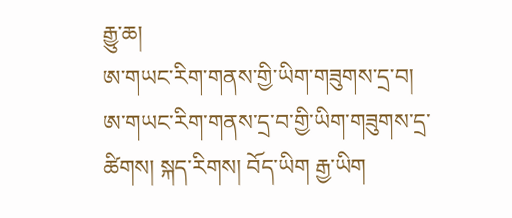རྒྱུ་ཆ།
ཨ་གཡང་རིག་གནས་གྱི་ཡིག་གཟུགས་དྲ་བ། ཨ་གཡང་རིག་གནས་དྲ་བ་གྱི་ཡིག་གཟུགས་དྲ་ཚིགས། སྐད་རིགས། བོད་ཡིག རྒྱ་ཡིག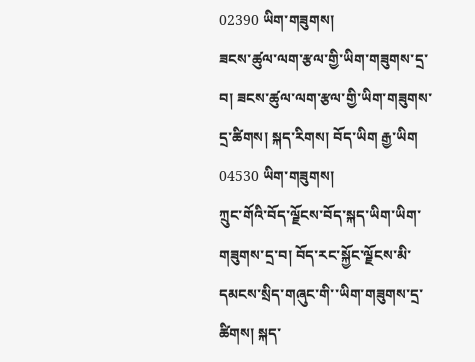02390 ཡིག་གཟུགས།
ཟངས་ཚུལ་ལག་རྩལ་གྱི་ཡིག་གཟུགས་དྲ་བ། ཟངས་ཚུལ་ལག་རྩལ་གྱི་ཡིག་གཟུགས་དྲ་ཚིགས། སྐད་རིགས། བོད་ཡིག རྒྱ་ཡིག 04530 ཡིག་གཟུགས།
ཀྲུང་གོའི་བོད་ལྗོངས་བོད་སྐད་ཡིག་ཡིག་གཟུགས་དྲ་བ། བོད་རང་སྐྱོང་ལྗོངས་མི་དམངས་སྲིད་གཞུང་གི་་ཡིག་གཟུགས་དྲ་ཚིགས། སྐད་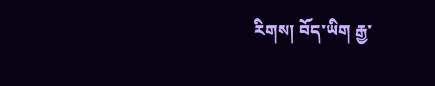རིགས། བོད་ཡིག རྒྱ་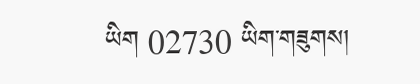ཡིག 02730 ཡིག་གཟུགས།